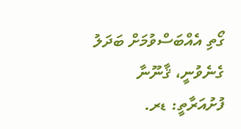ގޯތި އެއްބަސްވުމަށް ބަދަލު ގެނެވުނީ، ޤާނޫނާ ފުށުއަރާތީ: ޑރ.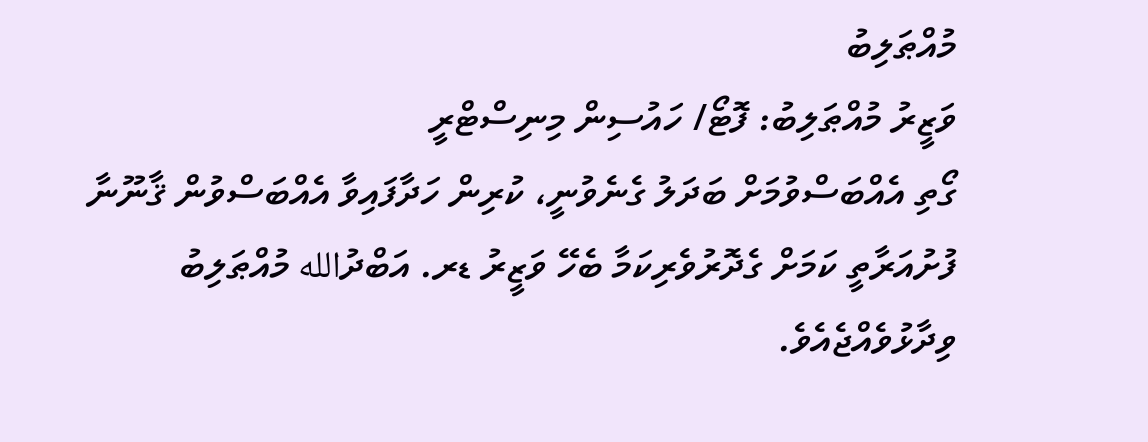މުއްޠަލިބު
ވަޒީރު މުއްޠަލިބު: ފޮޓޯ/ ހައުސިން މިނިސްޓްރީ
ގޯތި އެއްބަސްވުމަށް ބަދަލު ގެނެވުނީ، ކުރިން ހަދާފައިވާ އެއްބަސްވުން ޤާނޫނާ ފުށުއަރާތީ ކަމަށް ގެދޮރުވެރިކަމާ ބެހޭ ވަޒީރު ޑރ. އަބްދުالله މުއްޠަލިބު ވިދާޅުވެއްޖެއެވެ.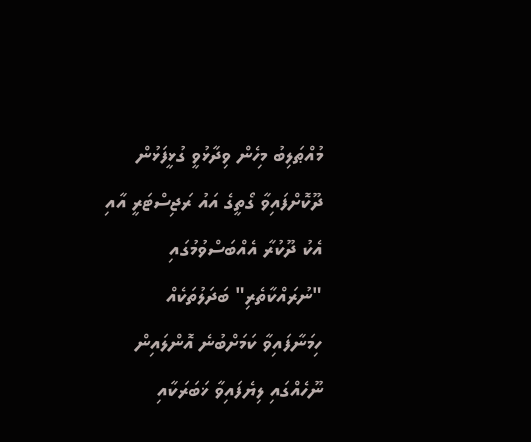މުއްޠަލިބު މިހެން ވިދާޅުވީ ގުޅީފަޅުން ދޫކޮށްފައިވާ ގޯތީގެ އައު ރަޖިސްޓަރީ އާއި އެކު ދޫކުރާ އެއްބަސްވުމުގައި "ނުރައްކާތެރި" ބަދަލުތަކެއް ހިމަނާފައިވާ ކަމަށްބުނެ އޮންލައިން ނޫހެއްގައި ލިޔެފައިވާ ޚަބަރަކާއި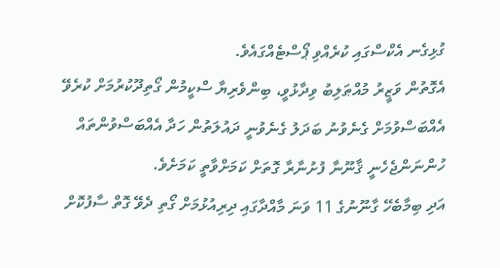ގުޅިގެނ އެކްސްގައި ކުރެއްވި ޕޯސްޓެއްގައެވެ.
އެގޮތުން ވަޒީރު މުއްޠަލިބު ވިދާޅުވީ، ބިންވެރިޔާ ސްކީމުން ގޯތިދޫކުރުމަށް ކުރެވޭ އެއްބަސްވުމަށް ގެނެވުނު ބަދަލު ގެނެވުނީ ދައުލަތުން ހަދާ އެއްބަސްވުންތައް ހުންނަންޖެހެނީ ޤާނޫނާ ފުށުނާރާ ގޮތަށް ކަމަށްވާތީ ކަމަށެވެ.
އަދި ބިމާބެހޭ ގާނޫނުގެ 11 ވަނަ މާއްދާގައި ދިރިއުޅުމަށް ގޯތި ދެވޭ ގޮތް ސާފުކޮށް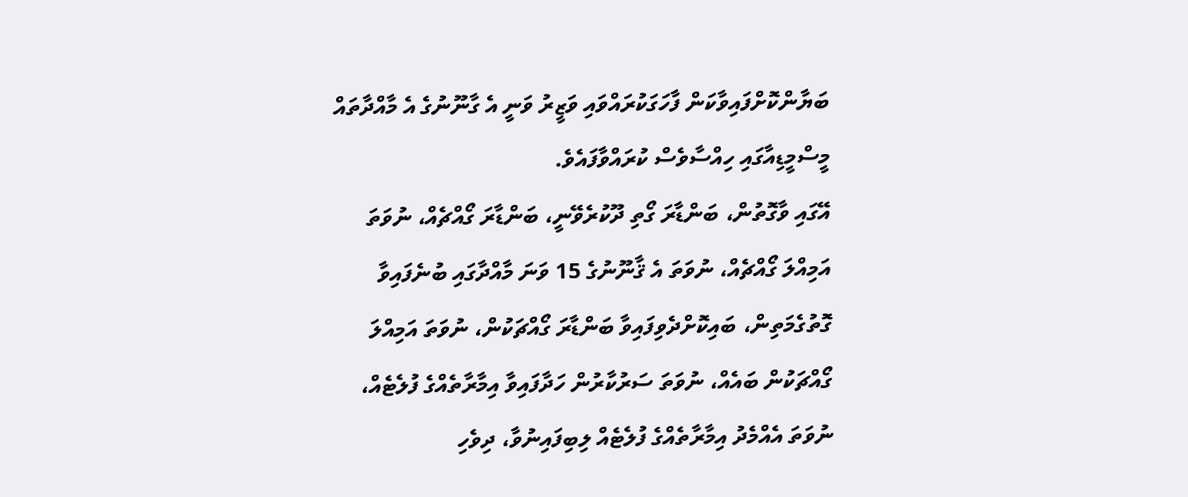ބަޔާންކޮށްފައިވާކަން ފާހަގަކުރައްވައި ވަޒީރު ވަނީ އެ ގާނޫނުގެ އެ މާއްދާތައް މީސްމީޑިއާގައި ހިއްސާވެސް ކުރައްވާފައެވެ.
އޭގައި ވާގޮތުން، ބަންޑާރަ ގޯތި ދޫކުރެވޭނީ، ބަންޑާރަ ގޯއްޗެއް، ނުވަތަ އަމިއްލަ ގޯއްޗެއް، ނުވަތަ އެ ޤާނޫނުގެ 15 ވަނަ މާއްދާގައި ބުނެފައިވާ ގޮތުގެމަތިން، ބައިކޮށްދެވިފައިވާ ބަންޑާރަ ގޯއްޗަކުން، ނުވަތަ އަމިއްލަ ގޯއްޗަކުން ބައެއް، ނުވަތަ ސަރުކާރުން ހަދާފައިވާ އިމާރާތެއްގެ ފުލެޓެއް، ނުވަތަ އެއްމެދު އިމާރާތެއްގެ ފުލެޓެއް ލިބިފައިނުވާ، ދިވެހި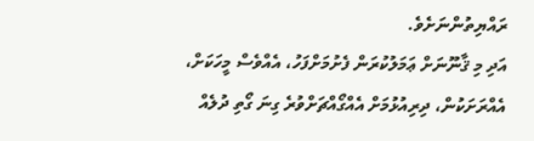ރައްޔިތުންނަށެވެ.
އަދި މި ޤާނޫނަށް ޢަމަލުކުރަން ފެށުމަށްފަހު، އެއްވެސް މީހަކަށް، އެއްރަށަކުން، ދިރިއުޅުމަށް އެއްގޯއްޗަށްވުރެ ގިނަ ގޯތި ދުލެއް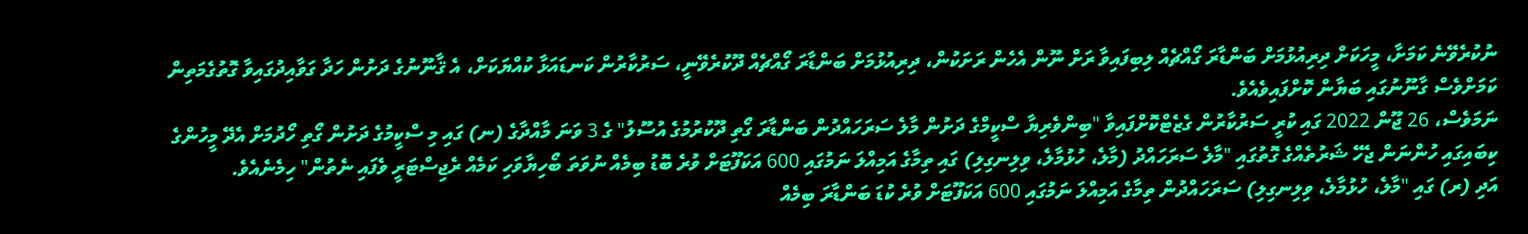ނުކުރެވޭނެ ކަމަށާ، މީހަކަށް ދިރިއުޅުމަށް ބަންޑާރަ ގޯއްޗެއް ލިބިފައިވާ ރަށް ނޫން އެހެން ރަށަކުން، ދިރިއުޅުމަށް ބަންޑާރަ ގޯއްޗެއް ދޫކުރެވޭނީ، ސަރުކާރުން ކަނޑައަޅާ ކުއްޔަކަށް، އެ ޤާނޫނުގެ ދަށުން ހަދާ ގަވާއިދުގައިވާ ގޮތުގެމަތިން ކަމަށްވެސް ގާނޫނުގައި ބަޔާން ކޮށްފައިވެއެވެ.
ނަމަވެސް، 26 ޖޫން 2022 ގައި ކުރީ ސަރުކާރުން ގެޒެޓްކޮށްފައިވާ "ބިންވެރިޔާ ސްކީމްގެ ދަށުން މާލެ ސަރަހައްދުން ބަންޑާރަ ގޯތި ދޫކުރުމުގެ އުސޫލު" ގެ 3 ވަނަ މާއްދާގެ (ނ) ގައި މި ސްކީމުގެ ދަށުން ގޯތި ހޯދުމަށް އެދޭ މީހުންގެ ކިބައިގައި ހުންނަން ޖެހޭ ޝަރުތެއްގެ ގޮތުގައި "މާލެ ސަރަހައްދު (މާލެ، ހުޅުމާލެ، ވިލިނގިލި) ގައި ތިމާގެ އަމިއްލަ ނަމުގައި 600 އަކަފޫޓަށް ވުރެ ބޮޑު ބިމެއް ނުވަތަ ބޯހިޔާވަހި ކަމެއް ރެޖިސްޓަރީ ވެފައި ނެތުން" ހިމެނެއެވެ.
އަދި (ރ) ގައި "މާލެ، ހުޅުމާލެ، ވިލިނގިލި) ސަރަހައްދުން ތިމާގެ އަމިއްލަ ނަމުގައި 600 އަކަފޫޓަށް ވުރެ ކުޑަ ބަންޑާރަ ބިމެއް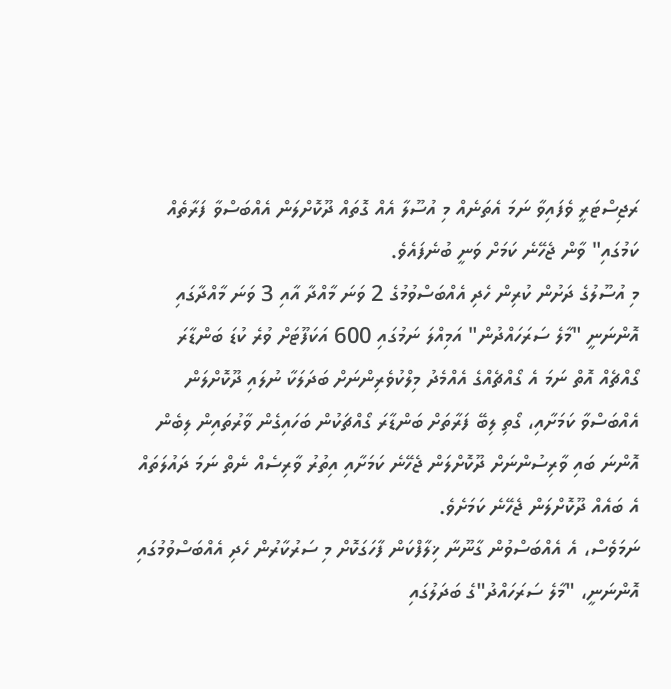ރަޖިސްޓަރީ ވެފައިވާ ނަމަ އެތަނެއް މި އުސޫލާ އެއް ގޮތައް ދޫކޮށްލަން އެއްބަސްވާ ފަރާތެއް ކަމުގައި" ވާން ޖެހޭނެ ކަމަށް ވަނީ ބުނެފައެވެ.
މި އުސޫލުގެ ދަށުން ކުރިން ހެދި އެއްބަސްވުމުގެ 2 ވަނަ މާއްދާ އާއި 3 ވަނަ މާއްދާގައި އޮންނަނީ "މާލެ ސަރަހައްދުން" އަމިއްލަ ނަމުގައި 600 އަކަފޫޓަށް ވުރެ ކުޑަ ބަންޑާރަ ގޯއްޗެއް އޮތް ނަމަ އެ ގޯއްޗެއްގެ އެއްމެދު މިލްކުވެރިންނަށް ބަދަލަކާ ނުލައި ދޫކޮށްލަން އެއްބަސްވާ ކަމަށާއި، ގޯތި ލިބޭ ފަރާތަށް ބަންޑާރަ ގޯއްޗަކުން ބަހައިގެން ވާރުތައިން ލިބެން އޮންނަ ބައި ވާރިސުންނަށް ދޫކޮށްލަން ޖެހޭނެ ކަމަށާއި އިތުރު ވާރިސެއް ނެތް ނަމަ ދައުލަތައް އެ ބައެއް ދޫކޮށްލަން ޖެހޭނެ ކަމަށެވެ.
ނަމަވެސް، އެ އެއްބަސްވުން ގާނޫނާ ޚިލާފްކަން ފާހަގަކޮށް މި ސަރުކާރުން ހެދި އެއްބަސްވުމުގައި އޮންނަނީ، "މާލެ ސަރަހައްދު"ގެ ބަދަލުގައި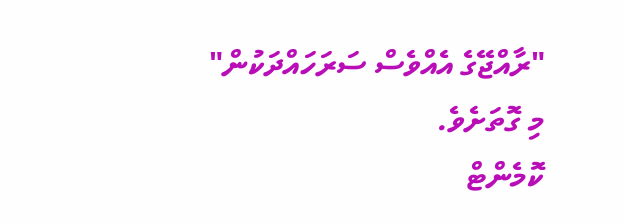"ރާއްޖޭގެ އެއްވެސް ސަރަހައްދަކުން" މި ގޮތަށެވެ.
ކޮމެންޓް